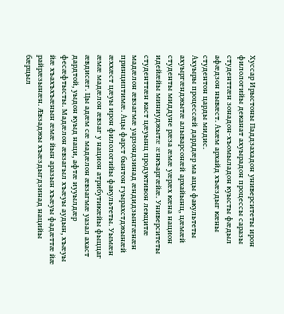Хуссар Ирыстоны Паддзахадон университеты ирон филологийы деканат ахуырадон процессы саразы студенттæн зонадон-хъомыладон куысты фæдыл афæдзон нывæст. Ахæм архайд хъæздыг кæны студентон царды мидис.
Ахуыры процессæй дарддæр ма ацы факультеты ахуыргæнджытæ алыварсонæй архайынц, цæмæй студенты миддуне рæза æмæ уæрæх кæна национ идейæйы миниуджытæ æнкъаргæйæ. Университеты студенттæн каст цæуынц продуктивон лекцитæ мадæлон æвзагмæ уарзондзинад æндидзынгæнæн принциптимæ. Ацы фарст бынтон гуырахстджынæй æххæст цæуы ирон филологийы факультеты. Уымæн æмæ мадæлон æвзаг у национ атрибутикæйы фыццаг æвдисæг. Цы адæм сæ мадæлон æвзагмæ уазал ахаст дардтой, уыдон куыд наци, афтæ иууылдæр фесæфтысты. Мадæлон æвзагыл хъæуы аудын, хъæуы йæ хъахъхъæнын æмæ йын аразын хъæуы фадæттæ йæ райрæзынæн. Æвзаджы хъæздыгдзинад нацийы бæрцыл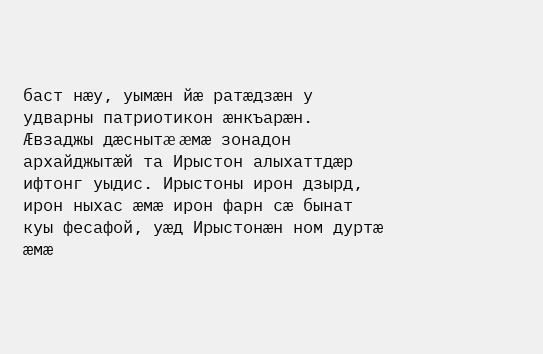баст нæу, уымæн йæ ратæдзæн у удварны патриотикон æнкъарæн. Æвзаджы дæснытæ æмæ зонадон архайджытæй та Ирыстон алыхаттдæр ифтонг уыдис. Ирыстоны ирон дзырд, ирон ныхас æмæ ирон фарн сæ бынат куы фесафой, уæд Ирыстонæн ном дуртæ æмæ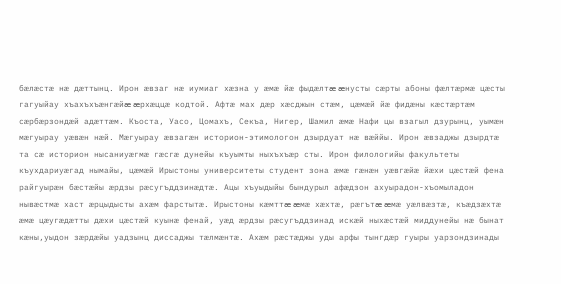бæлæстæ нæ дæттынц. Ирон æвзаг нæ иумиаг хæзна у æмæ йæ фыдæлтæ æнусты сæрты абоны фæлтæрмæ цæсты гагуыйау хъахъхъæнгæйæ æрхæццæ кодтой. Афтæ мах дæр хæсджын стæм, цæмæй йæ фидæны кæстæртæм сæрбæрзондæй адæттæм. Къоста, Уасо, Цомахъ, Секъа, Нигер, Шамил æмæ Нафи цы взагыл дзурынц, уымæн мæгуырау уæвæн нæй. Мæгуырау æвзагæн историон-этимологон дзырдуат нæ вæййы. Ирон æвзаджы дзырдтæ та сæ историон нысаниуæгмæ гæсгæ дунейы къуымты ныхъхъæр сты. Ирон филологийы факультеты къухдариуæгад нымайы, цæмæй Ирыстоны университеты студент зона æмæ гæнæн уæвгæйæ йæхи цæстæй фена райгуырæн бæстæйы æрдзы рæсугъддзинæдтæ. Ацы хъуыдыйы бындурыл афæдзон ахуырадон-хъомыладон нывæстмæ хаст æрцыдысты ахæм фарстытæ. Ирыстоны кæмттæ æмæ хæхтæ, рæгътæ æмæ уæлвæзтæ, къæдзæхтæ æмæ цæугæдæтты дæхи цæстæй куынæ фенай, уæд æрдзы рæсугъддзинад искæй ныхæстæй миддунейы нæ бынат кæны,уыдон зæрдæйы уадзынц диссаджы тæлмæнтæ. Ахæм рæстæджы уды арфы тынгдæр гуыры уарзондзинады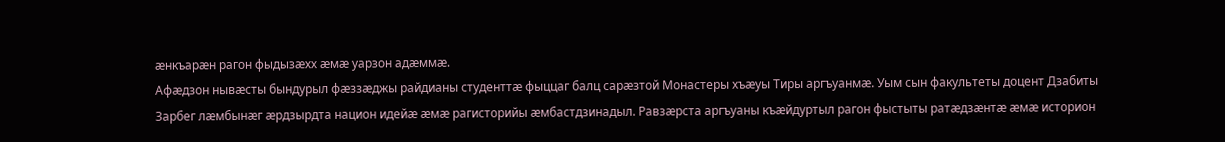æнкъарæн рагон фыдызæхх æмæ уарзон адæммæ.
Афæдзон нывæсты бындурыл фæззæджы райдианы студенттæ фыццаг балц сарæзтой Монастеры хъæуы Тиры аргъуанмæ. Уым сын факультеты доцент Дзабиты Зарбег лæмбынæг æрдзырдта национ идейæ æмæ рагисторийы æмбастдзинадыл. Равзæрста аргъуаны къæйдуртыл рагон фыстыты ратæдзæнтæ æмæ историон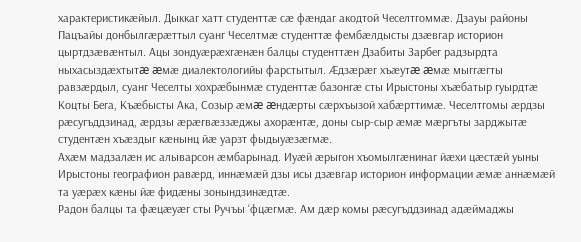характеристикæйыл. Дыккаг хатт студенттæ сæ фæндаг акодтой Чеселтгоммæ. Дзауы районы Пацъайы донбылгæрæттыл суанг Чеселтмæ студенттæ фембæлдысты дзæвгар историон цыртдзæвæнтыл. Ацы зондуæрæхгæнæн балцы студенттæн Дзабиты Зарбег радзырдта ныхасыздæхтытæ æмæ диалектологийы фарстытыл. Æдзæрæг хъæутæ æмæ мыггæгты равзæрдыл, суанг Чеселты хохрæбынмæ студенттæ базонгæ сты Ирыстоны хъæбатыр гуырдтæ Коцты Бега, Къæбысты Ака, Созыр æмæ æндæрты сæрхъызой хабæрттимæ. Чеселтгомы æрдзы рæсугъддзинад, æрдзы æрæгвæззæджы ахорæнтæ, доны сыр-сыр æмæ мæргъты зарджытæ студентæн хъæздыг кæнынц йæ уарзт фыдыуæзæгмæ.
Ахæм мадзалæн ис алыварсон æмбарынад. Иуæй æрыгон хъомылгæнинаг йæхи цæстæй уыны Ирыстоны географион равæрд, иннæмæй дзы исы дзæвгар историон информации æмæ аннæмæй та уæрæх кæны йæ фидæны зонындзинæдтæ.
Радон балцы та фæцæуæг сты Ручъы ‘фцæгмæ. Ам дæр комы рæсугъддзинад адæймаджы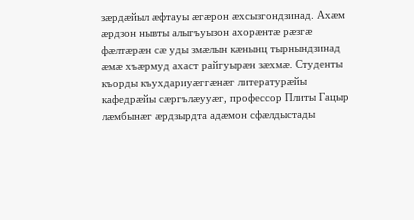зæрдæйыл æфтауы æгæрон æхсызгондзинад. Ахæм æрдзон нывты алыгъуызон ахорæнтæ рæзгæ фæлтæрæн сæ уды змæлын кæнынц тырнындзинад æмæ хъæрмуд ахаст райгуырæн зæхмæ. Студенты къорды къухдариуæггæнæг литературæйы кафедрæйы сæргълæууæг, профессор Плиты Гацыр лæмбынæг æрдзырдта адæмон сфæлдыстады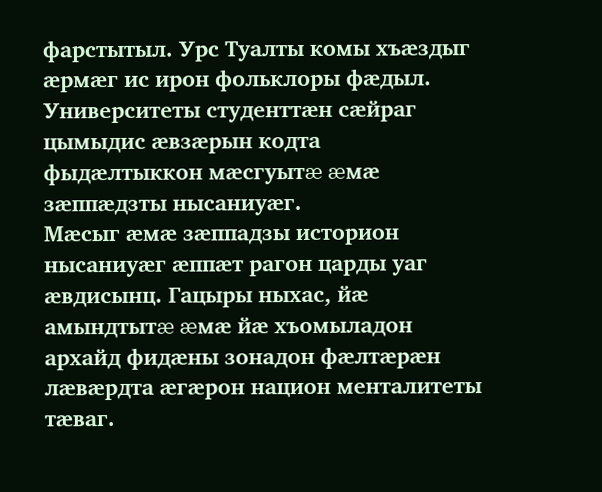фарстытыл. Урс Туалты комы хъæздыг æрмæг ис ирон фольклоры фæдыл. Университеты студенттæн сæйраг цымыдис æвзæрын кодта фыдæлтыккон мæсгуытæ æмæ зæппæдзты нысаниуæг.
Мæсыг æмæ зæппадзы историон нысаниуæг æппæт рагон царды уаг æвдисынц. Гацыры ныхас, йæ амындтытæ æмæ йæ хъомыладон архайд фидæны зонадон фæлтæрæн лæвæрдта æгæрон национ менталитеты тæваг.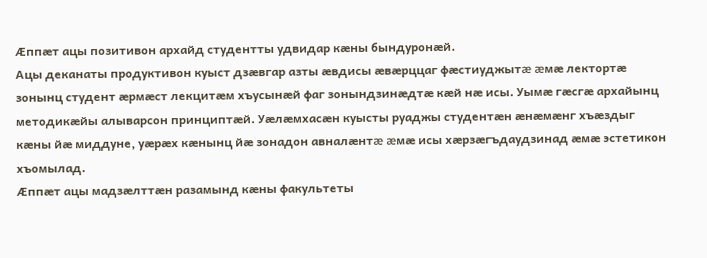Æппæт ацы позитивон архайд студентты удвидар кæны бындуронæй.
Ацы деканаты продуктивон куыст дзæвгар азты æвдисы æвæрццаг фæстиуджытæ æмæ лектортæ зонынц студент æрмæст лекцитæм хъусынæй фаг зонындзинæдтæ кæй нæ исы. Уымæ гæсгæ архайынц методикæйы алыварсон принциптæй. Уæлæмхасæн куысты руаджы студентæн æнæмæнг хъæздыг кæны йæ миддуне, уæрæх кæнынц йæ зонадон авналæнтæ æмæ исы хæрзæгъдаудзинад æмæ эстетикон хъомылад.
Æппæт ацы мадзæлттæн разамынд кæны факультеты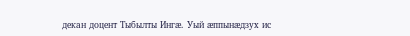декан доцент Тыбылты Ингæ. Уый æппынæдзух ис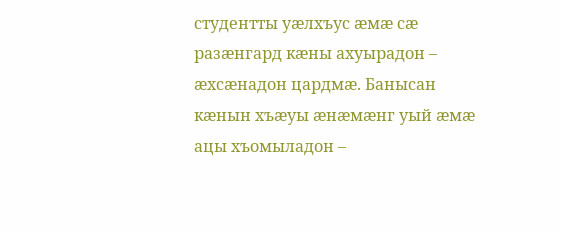студентты уæлхъус æмæ сæ разæнгард кæны ахуырадон – æхсæнадон цардмæ. Банысан кæнын хъæуы æнæмæнг уый æмæ ацы хъомыладон –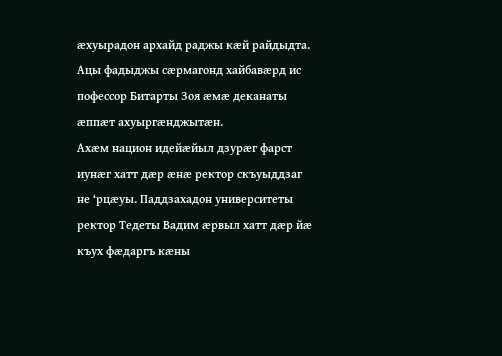æхуырадон архайд раджы кæй райдыдта.
Ацы фадыджы сæрмагонд хайбавæрд ис пофессор Битарты Зоя æмæ деканаты æппæт ахуыргæнджытæн.
Ахæм национ идейæйыл дзурæг фарст иунæг хатт дæр æнæ ректор скъуыддзаг не ‘рцæуы. Паддзахадон университеты ректор Тедеты Вадим æрвыл хатт дæр йæ къух фæдаргъ кæны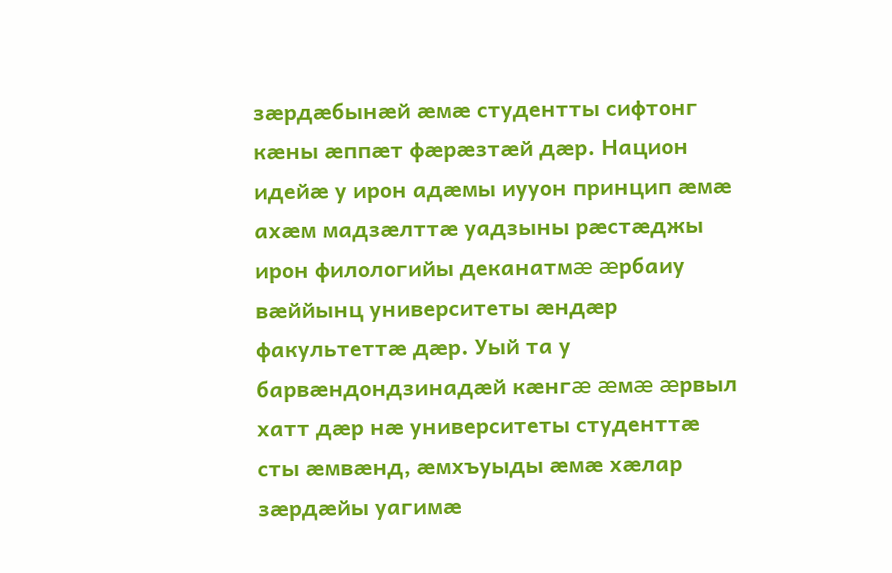зæрдæбынæй æмæ студентты сифтонг кæны æппæт фæрæзтæй дæр. Национ идейæ у ирон адæмы иууон принцип æмæ ахæм мадзæлттæ уадзыны рæстæджы ирон филологийы деканатмæ æрбаиу вæййынц университеты æндæр факультеттæ дæр. Уый та у барвæндондзинадæй кæнгæ æмæ æрвыл хатт дæр нæ университеты студенттæ сты æмвæнд, æмхъуыды æмæ хæлар зæрдæйы уагимæ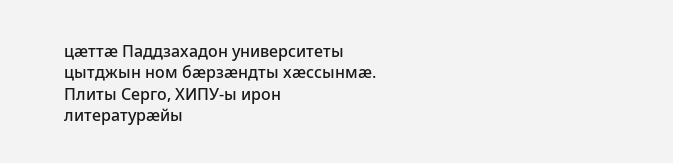цæттæ Паддзахадон университеты цытджын ном бæрзæндты хæссынмæ.
Плиты Серго, ХИПУ-ы ирон литературæйы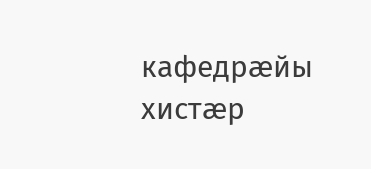кафедрæйы хистæр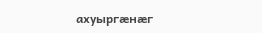ахуыргæнæг